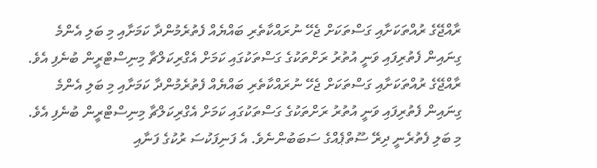ރާއްޖޭގެ ރުއްތަކަށާއި ގަސްތަކަށް ޖެހޭ ނުރައްކާތެރި ބައްޔެއް ފެތުރެމުންދާ ކަމަށާއި މި ބަލި އެންމެ ގިނައިން ފެތުރިފައި ވަނީ އުތުރު ރަށްތަކުގެ ގަސްތަކުގައި ކަމަށް އެގްރިކަލްޗާ މިނިސްޓްރީން ބުނެފި އެވެ.
ރާއްޖޭގެ ރުއްތަކަށާއި ގަސްތަކަށް ޖެހޭ ނުރައްކާތެރި ބައްޔެއް ފެތުރެމުންދާ ކަމަށާއި މި ބަލި އެންމެ ގިނައިން ފެތުރިފައި ވަނީ އުތުރު ރަށްތަކުގެ ގަސްތަކުގައި ކަމަށް އެގްރިކަލްޗާ މިނިސްޓްރީން ބުނެފި އެވެ.
މި ބަލި ފެތުރެނީ ދިރޭ ސޫތްޕެއްގެ ސަބަބުންނެވެ. އެ ފަނިފަކުސަ ރުކުގެ ފަނާއި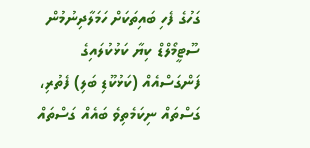ގަހުގެ ފެހި ބައިތަކަށް ހަމަލާދިނުމުން ސޫޓީމޯލްޑް ކިޔާ ކަޅުކުލައިގެ ފަންގަސްއެއް (ކަޅުކޫޑި ބަލި) ފެތުރި، ގަސްތައް ނިކަމެތިވެ ބައެއް ގަސްތައް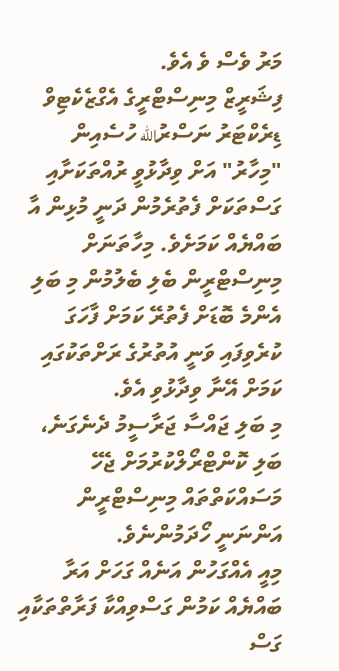މަރު ވެސް ވެ އެވެ.
ފިޝަރީޒް މިނިސްޓްރީގެ އެގްޒެކެޓިވް ޑިރެކްޓަރު ނަސްރުالله ހުސެއިން "މިހާރު" އަށް ވިދާޅުވީ ރުއްތަކަށާއި ގަސްތަކަށް ފެތުރެމުން ދަނީ މުޅިން އާ ބައްޔެއް ކަމަށެވެ. މިހާތަނަށް މިނިސްޓްރީން ބެލި ބެލުމުން މި ބަލި އެންމެ ބޮޑަށް ފެތުރޭ ކަމަށް ފާހަގަ ކުރެވިފައި ވަނީ އުތުރުގެ ރަށްތަކުގައި ކަމަށް އޭނާ ވިދާޅުވި އެވެ.
މި ބަލި ޖައްސާ ޖަރާސީމު ދެނެގަނެ، ބަލި ކޮންޓްރޯލްކުރުމަށް ޖެހޭ މަސައްކަތްތައް މިނިސްޓްރީން އަންނަނީ ހޯދަމުންނެވެ.
މިއީ އެއްގަހުން އަނެއް ގަހަށް އަރާ ބައްޔެއް ކަމުން ގަސްވިއްކާ ފަރާތްތަކާއި ގަސް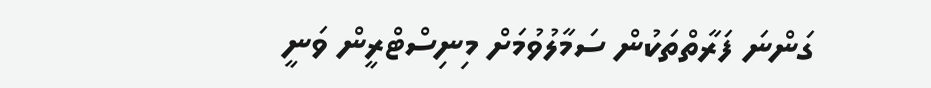ގަންނަ ފަރާތްތަކުން ސަމާލުވުމަށް މިނިސްޓްރީން ވަނީ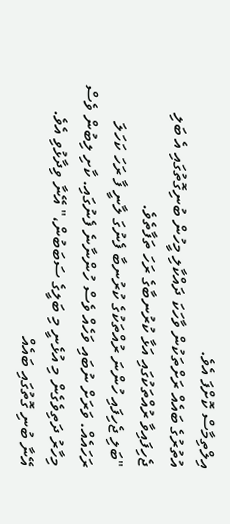އިލްތިމާސް ކޮށްފަ އެވެ.
އުތުރުގެ ބައެއް ރަށްތަކުން ވާހަކަ ދައްކާލި މީހުން ބުނިގޮތުގައި އެ ބަލި ޖެހިފައިވާ ރުއްތަކުގައި އަޅާ ކުރުނބާގެ ރަހަ ތަފާތެވެ.
"ބަލި ޖެހިފައި ހުންނަ ރުއްތަކުގެ ކުރުނބާ ފެނުގަ ލާނީ ފާ ރަހަ ކަހަލަ ރަހައެއް. ވަރަށް ނުބައި ވަހެއް ވެސް ހުންނާނެ ފެނުގައި. ކާށި ލިބުން ވެސް މިހާރު ދަތިވެގެން މި އުޅެނީ މި ބަލީގެ ސަބަބުން،" އޭނާ ވިދާޅުވި އެވެ.
އޭނާ ބުނި ގޮތުގައި ބައެއް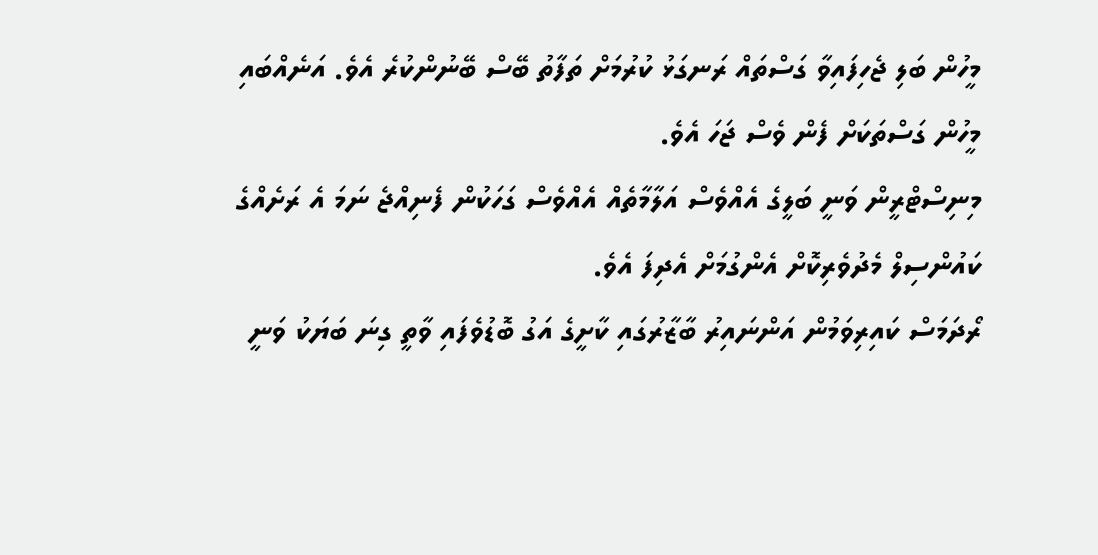މީހުން ބަލި ޖެހިފައިވާ ގަސްތައް ރަނގަޅު ކުރުމަށް ތަފާތު ބޭސް ބޭނުންކުރެ އެވެ. އަނެއްބައި މީހުން ގަސްތަކަށް ފެން ވެސް ޖަހަ އެވެ.
މިނިސްޓްރީން ވަނީ ބަލީގެ އެއްވެސް އަލާމާތެއް އެއްވެސް ގަހަކުން ފެނިއްޖެ ނަމަ އެ ރަށެއްގެ ކައުންސިލް މެދުވެރިކޮށް އެންގުމަށް އެދިފަ އެވެ.
ރޯދަމަސް ކައިރިވަމުން އަންނައިރު ބާޒާރުގައި ކާށީގެ އަގު ބޮޑުވެފައި ވާތީ ގިނަ ބަޔަކު ވަނީ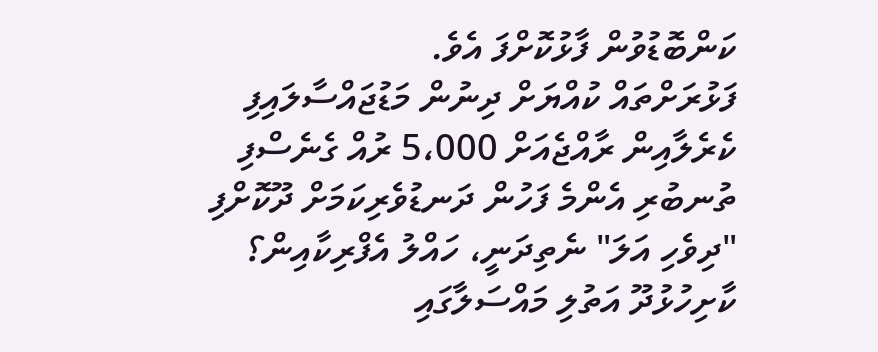ކަންބޮޑުވުން ފާޅުކޮށްފަ އެވެ.
ފަޅުރަށްތައް ކުއްޔަށް ދިނުން މަޑުޖައްސާލައިފި
ކެރެލާއިން ރާއްޖެއަށް 5،000 ރުއް ގެނެސްފި
ތުނބުރި އެންމެ ފަހުން ދަނޑުވެރިކަމަށް ދޫކޮށްފި
"ދިވެހި އަލަ" ނެތިދަނީ، ހައްލު އެފްރިކާއިން؟
ކާށިހުޅުދޫ އަތުލި މައްސަލާގައި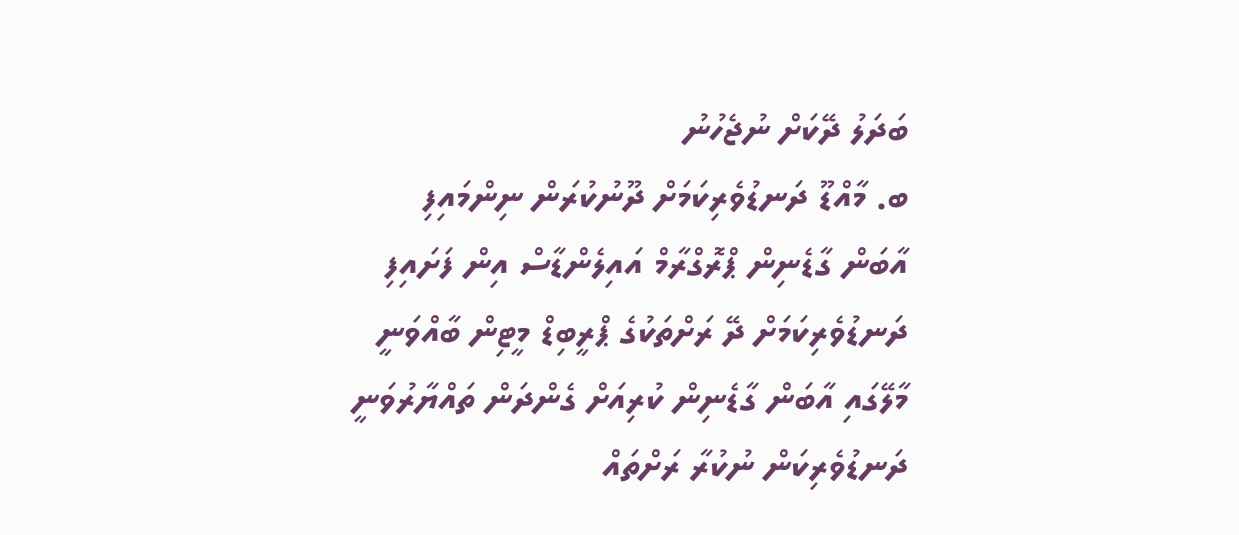ބަދަލު ދޭކަށް ނުޖެހުނު
ބ. މާއްޑޫ ދަނޑުވެރިކަމަށް ދޫނުކުރަން ނިންމައިފި
އާބަން ގާޑެނިން ޕްރޮގްރާމް އައިލެންޑާސް އިން ފަށައިފި
ދަނޑުވެރިކަމަށް ދޭ ރަށްތަކުގެ ޕްރީބިޑް މީޓިން ބާއްވަނީ
މާލޭގައި އާބަން ގާޑެނިން ކުރިއަށް ގެންދަން ތައްޔާރުވަނީ
ދަނޑުވެރިކަން ނުކުރާ ރަށްތައް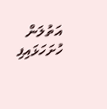އަތުލަން ހުށަހަޅައިފި